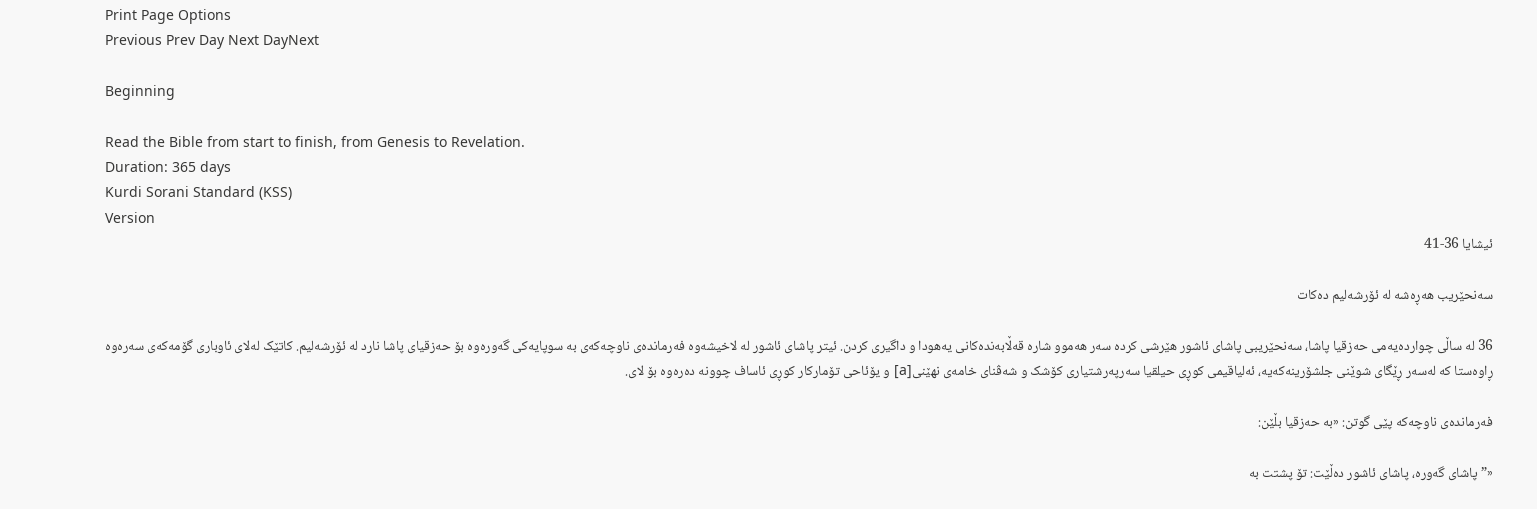Print Page Options
Previous Prev Day Next DayNext

Beginning

Read the Bible from start to finish, from Genesis to Revelation.
Duration: 365 days
Kurdi Sorani Standard (KSS)
Version
ئیشایا 36-41

سەنحێریب هەڕەشە لە ئۆرشەلیم دەکات

36 لە ساڵی چواردەیەمی حەزقیا پاشا، سەنحێریبی پاشای ئاشور هێرشی کردە سەر هەموو شارە قەڵابەندەکانی یەهودا و داگیری کردن. ئیتر پاشای ئاشور لە لاخیشەوە فەرماندەی ناوچەکەی بە سوپایەکی گەورەوە بۆ حەزقیای پاشا نارد لە ئۆرشەلیم. کاتێک لەلای ئاوباری گۆمەکەی سەرەوە ڕاوەستا کە لەسەر ڕێگای شوێنی جلشۆرینەکەیە، ئەلیاقیمی کوڕی حیلقیا سەرپەرشتیاری کۆشک و شەڤنای خامەی نهێنی[a] و یۆئاحی تۆمارکار کوڕی ئاساف چوونە دەرەوە بۆ لای.

فەرماندەی ناوچەکە پێی گوتن: «بە حەزقیا بڵێن:

«”پاشای گەورە، پاشای ئاشور دەڵێت: تۆ پشتت بە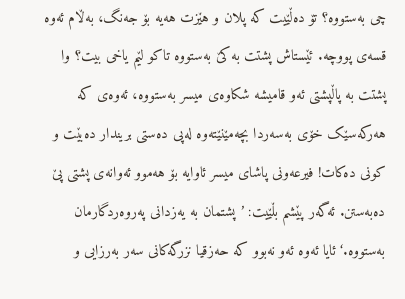چی بەستووە؟ تۆ دەڵێیت کە پلان و هێزت هەیە بۆ جەنگ، بەڵام ئەوە قسەی پووچە. ئێستاش پشتت بە کێ بەستووە تاکو لێم یاخی بیت؟ وا پشتت بە پاڵپشتی ئەو قامیشە شکاوەی میسر بەستووە، ئەوەی کە هەرکەسێک خۆی بەسەردا بچەمێنێتەوە لەپی دەستی بریندار دەبێت و کونی دەکات! فیرعەونی پاشای میسر ئاوایە بۆ هەموو ئەوانەی پشتی پێ دەبەستن. ئەگەر پێشم بڵێیت: ’پشتمان بە یەزدانی پەروەردگارمان بەستووە.‘ ئایا ئەوە ئەو نەبوو کە حەزقیا نزرگەکانی سەر بەرزایی و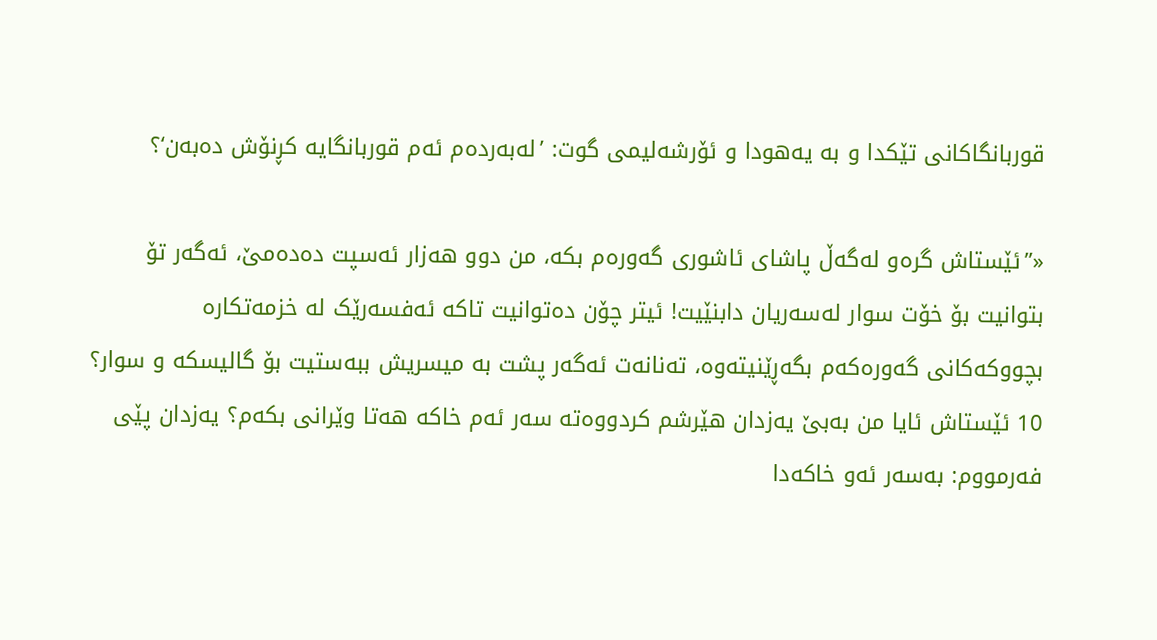قوربانگاکانی تێکدا و بە یەهودا و ئۆرشەلیمی گوت: ’لەبەردەم ئەم قوربانگایە کڕنۆش دەبەن‘؟

«”ئێستاش گرەو لەگەڵ پاشای ئاشوری گەورەم بکە، من دوو هەزار ئەسپت دەدەمێ، ئەگەر تۆ بتوانیت بۆ خۆت سوار لەسەریان دابنێیت! ئیتر چۆن دەتوانیت تاکە ئەفسەرێک لە خزمەتکارە بچووکەکانی گەورەکەم بگەڕێنیتەوە، تەنانەت ئەگەر پشت بە میسریش ببەستیت بۆ گالیسکە و سوار؟ 10 ئێستاش ئایا من بەبێ یەزدان هێرشم کردووەتە سەر ئەم خاکە هەتا وێرانی بکەم؟ یەزدان پێی فەرمووم: بەسەر ئەو خاکەدا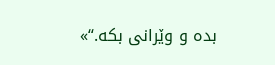بدە و وێرانی بکە.“»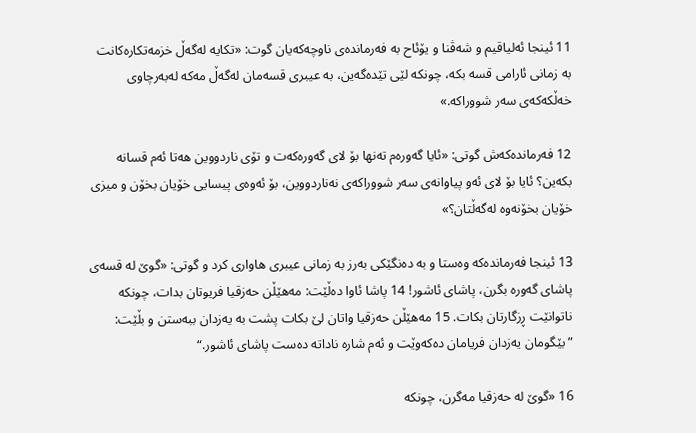11 ئینجا ئەلیاقیم و شەڤنا و یۆئاح بە فەرماندەی ناوچەکەیان گوت: «تکایە لەگەڵ خزمەتکارەکانت بە زمانی ئارامی قسە بکە، چونکە لێی تێدەگەین، بە عیبری قسەمان لەگەڵ مەکە لەبەرچاوی خەڵکەکەی سەر شووراکە.»

12 فەرماندەکەش گوتی: «ئایا گەورەم تەنها بۆ لای گەورەکەت و تۆی ناردووین هەتا ئەم قسانە بکەین؟ ئایا بۆ لای ئەو پیاوانەی سەر شووراکەی نەناردووین، بۆ ئەوەی پیسایی خۆیان بخۆن و میزی خۆیان بخۆنەوە لەگەڵتان؟»

13 ئینجا فەرماندەکە وەستا و بە دەنگێکی بەرز بە زمانی عیبری هاواری کرد و گوتی: «گوێ لە قسەی پاشای گەورە بگرن، پاشای ئاشور! 14 پاشا ئاوا دەڵێت: مەهێڵن حەزقیا فریوتان بدات، چونکە ناتوانێت ڕزگارتان بکات. 15 مەهێڵن حەزقیا واتان لێ بکات پشت بە یەزدان ببەستن و بڵێت: ”بێگومان یەزدان فریامان دەکەوێت و ئەم شارە ناداتە دەست پاشای ئاشور.“

16 «گوێ لە حەزقیا مەگرن، چونکە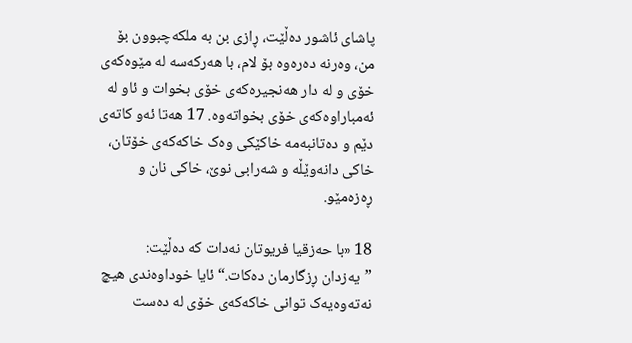پاشای ئاشور دەڵێت، ڕازی بن بە ملکەچبوون بۆ من، وەرنە دەرەوە بۆ لام، با هەرکەسە لە مێوەکەی خۆی و لە دار هەنجیرەکەی خۆی بخوات و ئاو لە ئەمباراوەکەی خۆی بخواتەوە. 17 هەتا ئەو کاتەی دێم و دەتانبەمە خاکێکی وەک خاکەکەی خۆتان، خاکی دانەوێڵە و شەرابی نوێ، خاکی نان و ڕەزەمێو.

18 «با حەزقیا فریوتان نەدات کە دەڵێت: ”یەزدان ڕزگارمان دەکات.“ ئایا خوداوەندی هیچ نەتەوەیەک توانی خاکەکەی خۆی لە دەست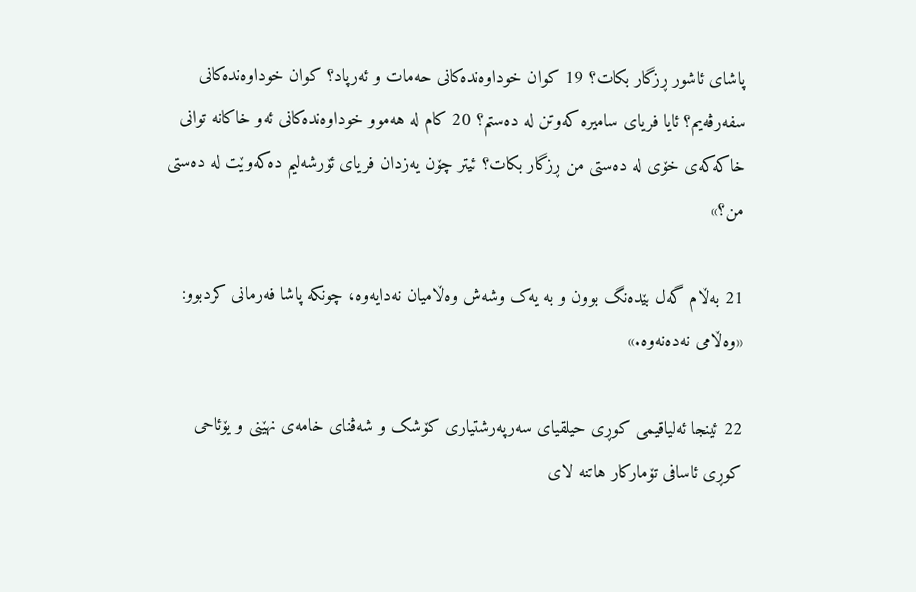پاشای ئاشور ڕزگار بکات؟ 19 کوان خوداوەندەکانی حەمات و ئەرپاد؟ کوان خوداوەندەکانی سفەرڤەیم؟ ئایا فریای سامیرە کەوتن لە دەستم؟ 20 کام لە هەموو خوداوەندەکانی ئەو خاکانە توانی خاکەکەی خۆی لە دەستی من ڕزگار بکات؟ ئیتر چۆن یەزدان فریای ئۆرشەلیم دەکەوێت لە دەستی من؟»

21 بەڵام گەل بێدەنگ بوون و بە یەک وشەش وەڵامیان نەدایەوە، چونکە پاشا فەرمانی کردبوو: «وەڵامی نەدەنەوە.»

22 ئینجا ئەلیاقیمی کوڕی حیلقیای سەرپەرشتیاری کۆشک و شەڤنای خامەی نهێنی و یۆئاحی کوڕی ئاسافی تۆمارکار هاتنە لای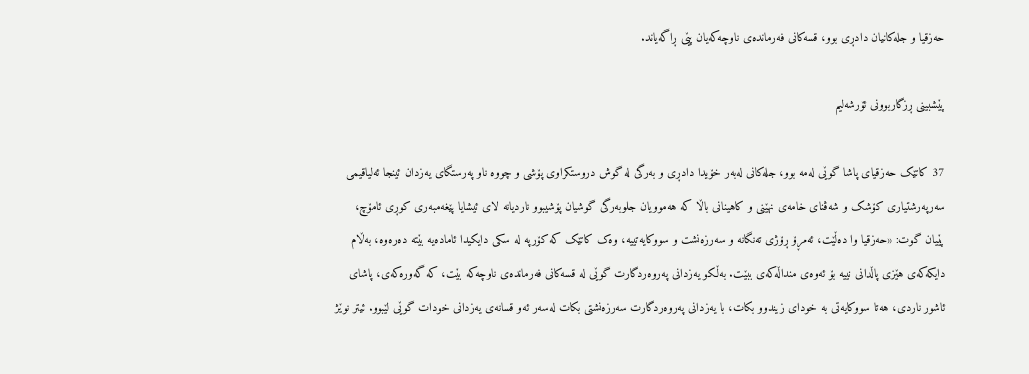حەزقیا و جلەکانیان دادڕی بوو، قسەکانی فەرماندەی ناوچەکەیان پێی ڕاگەیاند.

پێشبینی ڕزگاربوونی ئۆرشەلیم

37 کاتێک حەزقیای پاشا گوێی لەمە بوو، جلەکانی لەبەر خۆیدا دادڕی و بەرگی لە گوش دروستکراوی پۆشی و چووە ناو پەرستگای یەزدان ئینجا ئەلیاقیمی سەرپەرشتیاری کۆشک و شەڤنای خامەی نهێنی و کاهینانی باڵا کە هەموویان جلوبەرگی گوشیان پۆشیبوو ناردیانە لای ئیشایا پێغەمبەری کوڕی ئامۆچ، پێیان گوت: «حەزقیا وا دەڵێت، ئەمڕۆ ڕۆژی تەنگانە و سەرزەنشت و سووکایەتییە، وەک کاتێک کە کۆرپە لە سکی دایکیدا ئامادەیە بێتە دەرەوە، بەڵام دایکەکەی هێزی پاڵدانی نییە بۆ ئەوەی منداڵەکەی ببێت. بەڵکو یەزدانی پەروەردگارت گوێی لە قسەکانی فەرماندەی ناوچەکە بێت، کە گەورەکەی، پاشای ئاشور ناردی، هەتا سووکایەتی بە خودای زیندوو بکات، با یەزدانی پەروەردگارت سەرزەنشتی بکات لەسەر ئەو قسانەی یەزدانی خودات گوێی لێبوو. ئیتر نوێژ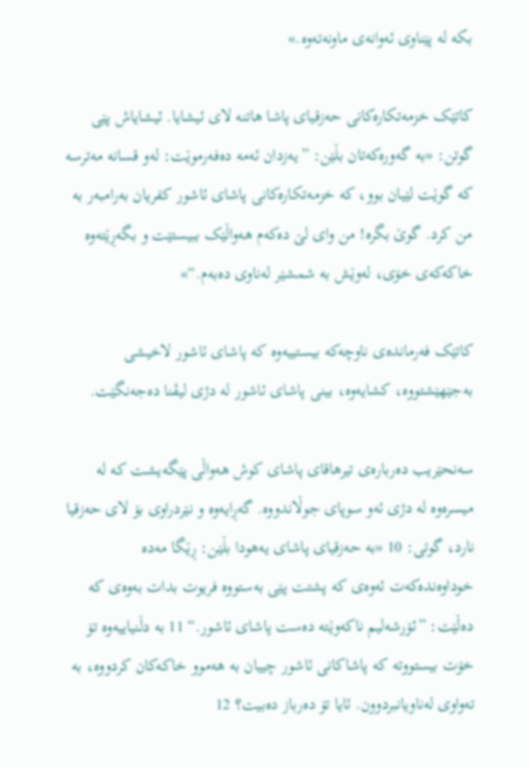بکە لە پێناوی ئەوانەی ماونەتەوە.»

کاتێک خزمەتکارەکانی حەزقیای پاشا هاتنە لای ئیشایا. ئیشایاش پێی گوتن: «بە گەورەکەتان بڵێن: ”یەزدان ئەمە دەفەرموێت: لەو قسانە مەترسە کە گوێت لێیان بوو، کە خزمەتکارەکانی پاشای ئاشور کفریان بەرامبەر بە من کرد. گوێ بگرە! من وای لێ دەکەم هەواڵێک ببیستێت و بگەڕێتەوە خاکەکەی خۆی، لەوێش بە شمشێر لەناوی دەبەم.“»

کاتێک فەرماندەی ناوچەکە بیستییەوە کە پاشای ئاشور لاخیشی بەجێهێشتووە، کشایەوە، بینی پاشای ئاشور لە دژی لیڤنا دەجەنگێت.

سەنحێریب دەربارەی تیرهاقای پاشای کوش هەواڵی پێگەیشت کە لە میسرەوە لە دژی ئەو سوپای جوڵاندووە. گەڕایەوە و نێردراوی بۆ لای حەزقیا نارد، گوتی: 10 «بە حەزقیای پاشای یەهودا بڵێن: ڕێگا مەدە خوداوەندەکەت ئەوەی کە پشتت پێی بەستووە فریوت بدات بەوەی کە دەڵێت: ”ئۆرشەلیم ناکەوێتە دەست پاشای ئاشور.“ 11 بە دڵنیاییەوە تۆ خۆت بیستووتە کە پاشاکانی ئاشور چییان بە هەموو خاکەکان کردووە، بە تەواوی لەناویانبردوون. ئایا تۆ دەرباز دەبیت؟ 12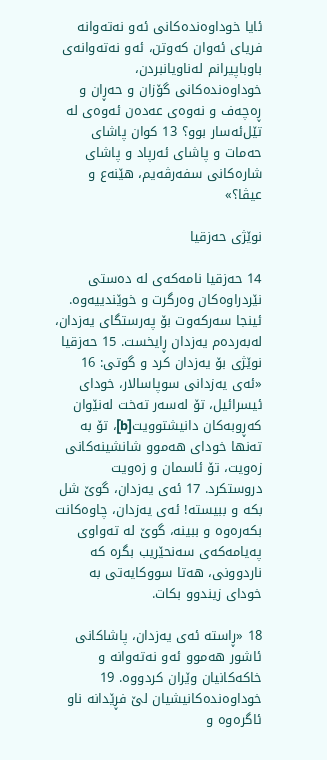ئایا خوداوەندەکانی ئەو نەتەوانە فریای ئەوان کەوتن، ئەو نەتەوانەی باوباپیرانم لەناویانبردن، خوداوەندەکانی گۆزان و حەڕان و ڕەچەف و نەوەی عەدەن ئەوەی لە تێل‌ئەسار بوو؟ 13 کوان پاشای حەمات و پاشای ئەرپاد و پاشای شارەکانی سفەرڤەیم، هێنەع و عیڤا؟»

نوێژی حەزقیا

14 حەزقیا نامەکەی لە دەستی نێردراوەکان وەرگرت و خوێندییەوە. ئینجا سەرکەوت بۆ پەرستگای یەزدان، لەبەردەم یەزدان ڕایخست. 15 حەزقیا نوێژی بۆ یەزدان کرد و گوتی: 16 «ئەی یەزدانی سوپاسالار، خودای ئیسرائیل، تۆ لەسەر تەخت لەنێوان کەڕوبەکان دانیشتوویت[b]، تۆ بە تەنها خودای هەموو شانشینەکانی زەویت، تۆ ئاسمان و زەویت دروستکرد. 17 ئەی یەزدان، گوێ شل بکە و ببیستە! ئەی یەزدان، چاوەکانت بکەرەوە و ببینە، گوێ لە تەواوی پەیامەکەی سەنحێریب بگرە کە ناردوونی، هەتا سووکایەتی بە خودای زیندوو بکات.

18 «ڕاستە ئەی یەزدان، پاشاکانی ئاشور هەموو ئەو نەتەوانە و خاکەکانیان وێران کردووە. 19 خوداوەندەکانیشیان لێ فڕێدانە ناو ئاگرەوە و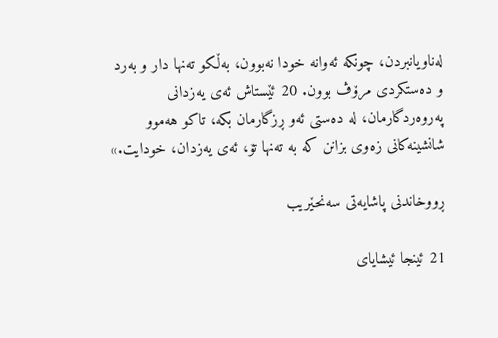لەناویانبردن، چونکە ئەوانە خودا نەبوون، بەڵکو تەنها دار و بەرد و دەستکردی مرۆڤ بوون. 20 ئێستاش ئەی یەزدانی پەروەردگارمان، لە دەستی ئەو ڕزگارمان بکە، تاکو هەموو شانشینەکانی زەوی بزانن کە بە تەنها تۆ، ئەی یەزدان، خودایت.»

ڕووخاندنی پاشایەتی سەنحێریب

21 ئینجا ئیشایای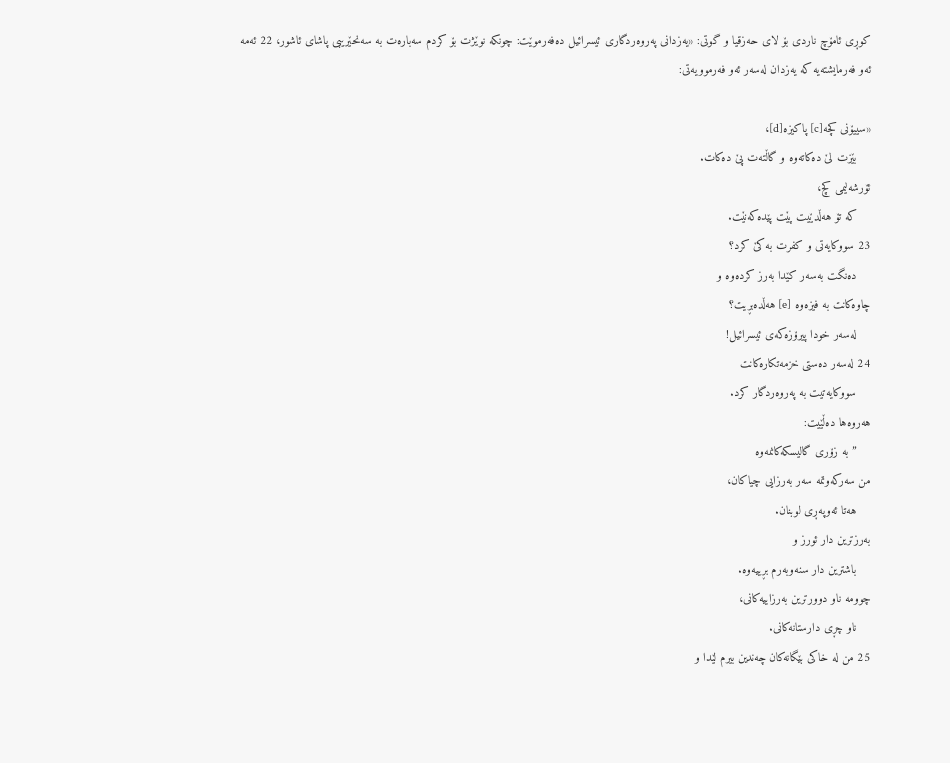کوڕی ئامۆچ ناردی بۆ لای حەزقیا و گوتی: «یەزدانی پەروەردگاری ئیسرائیل دەفەرموێت: چونکە نوێژت بۆ کردم سەبارەت بە سەنحێریبی پاشای ئاشور، 22 ئەمە ئەو فەرمایشتەیە کە یەزدان لەسەر ئەو فەرموویەتی:

«سییۆنی کچە[c] پاکیزە[d]،
    بێزت لێ دەکاتەوە و گاڵتەت پێ دەکات.
ئۆرشەلیمی کچ،
    کە تۆ هەڵدێیت پێت پێدەکەنێت.
23 سووکایەتی و کفرت بە کێ کرد؟
    دەنگت بەسەر کێدا بەرز کردەوە و
چاوەکانت بە فیزەوە [e] هەڵدەبڕیت؟
    لەسەر خودا پیرۆزەکەی ئیسرائیل!
24 لەسەر دەستی خزمەتکارەکانت
    سووکایەتیت بە پەروەردگار کرد.
هەروەها دەڵێیت:
    ”بە زۆری گالیسکەکانمەوە
من سەرکەوتمە سەر بەرزایی چیاکان،
    هەتا ئەوپەڕی لوبنان.
بەرزترین دار ئورز و
    باشترین دار سنەوبەرم بڕییەوە.
چوومە ناو دوورترین بەرزاییەکانی،
    ناو چڕی دارستانەکانی.
25 من لە خاکی بێگانەکان چەندین بیرم لێدا و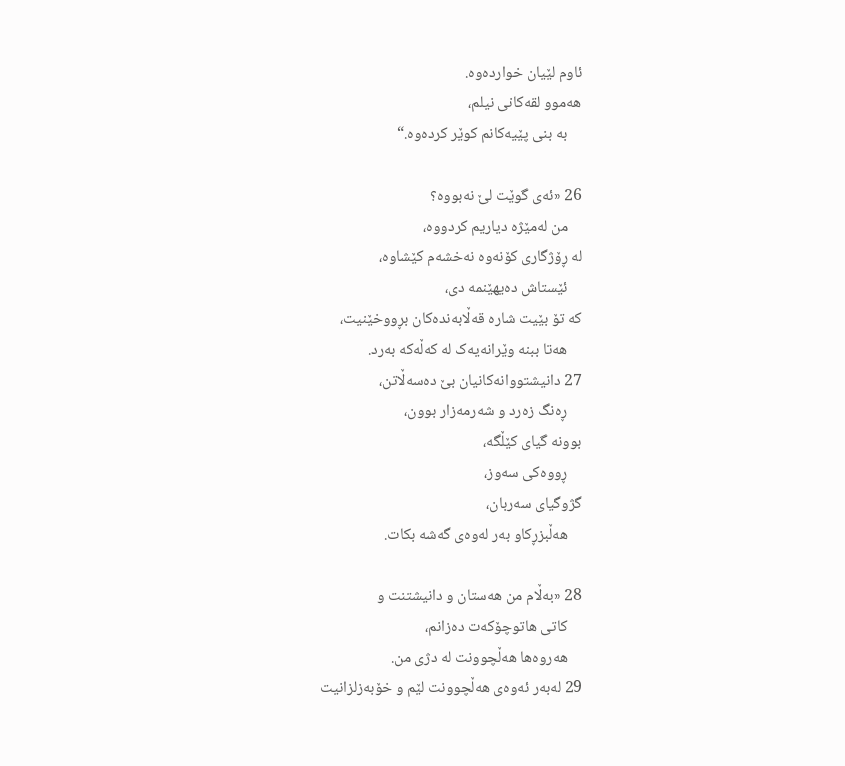ئاوم لێیان خواردەوە.
هەموو لقەکانی نیلم،
    بە بنی پێیەکانم کوێر کردەوە.“

26 «ئەی گوێت لێ نەبووە؟
    من لەمێژە دیاریم کردووە،
لە ڕۆژگاری کۆنەوە نەخشەم کێشاوە،
    ئێستاش دەیهێنمە دی،
کە تۆ بێیت شارە قەڵابەندەکان بڕووخێنیت،
    هەتا ببنە وێرانەیەک لە کەڵەکە بەرد.
27 دانیشتووانەکانیان بێ دەسەڵاتن،
    ڕەنگ زەرد و شەرمەزار بوون،
بوونە گیای کێڵگە،
    ڕووەکی سەوز،
گژوگیای سەربان،
    هەڵبزڕکاو بەر لەوەی گەشە بکات.

28 «بەڵام من هەستان و دانیشتنت و
    کاتی هاتوچۆکەت دەزانم،
    هەروەها هەڵچوونت لە دژی من.
29 لەبەر ئەوەی هەڵچوونت لێم و خۆبەزلزانیت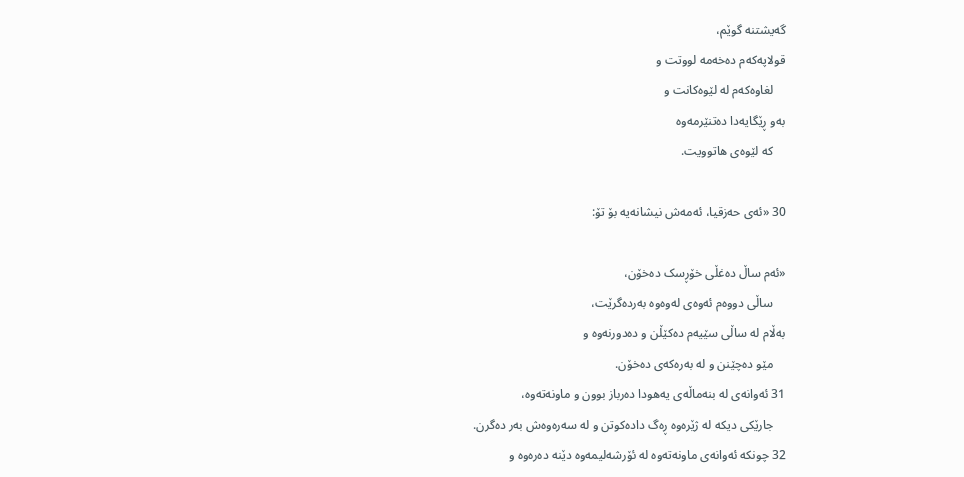گەیشتنە گوێم،
قولاپەکەم دەخەمە لووتت و
    لغاوەکەم لە لێوەکانت و
بەو ڕێگایەدا دەتنێرمەوە
    کە لێوەی هاتوویت.

30 «ئەی حەزقیا، ئەمەش نیشانەیە بۆ تۆ:

«ئەم ساڵ دەغڵی خۆڕسک دەخۆن،
    ساڵی دووەم ئەوەی لەوەوە بەردەگرێت،
بەڵام لە ساڵی سێیەم دەکێڵن و دەدورنەوە و
    مێو دەچێنن و لە بەرەکەی دەخۆن.
31 ئەوانەی لە بنەماڵەی یەهودا دەرباز بوون و ماونەتەوە،
    جارێکی دیکە لە ژێرەوە ڕەگ دادەکوتن و لە سەرەوەش بەر دەگرن.
32 چونکە ئەوانەی ماونەتەوە لە ئۆرشەلیمەوە دێنە دەرەوە و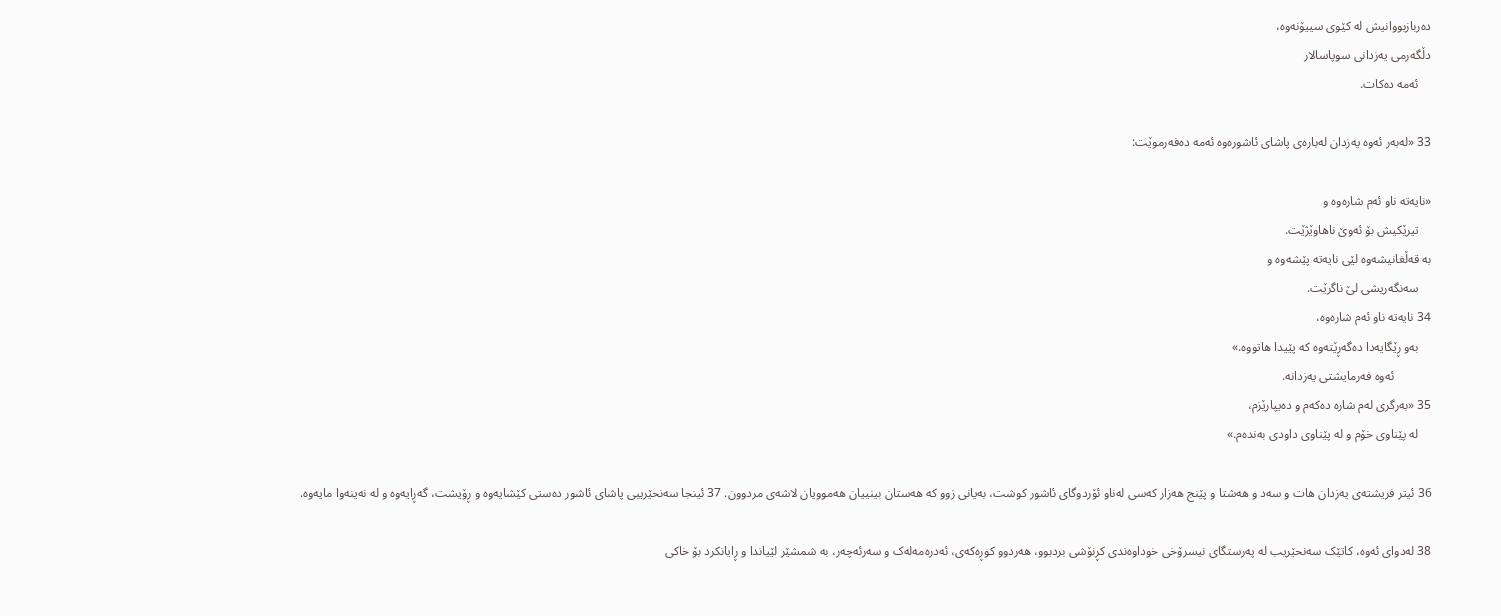دەربازبووانیش لە کێوی سییۆنەوە،
دڵگەرمی یەزدانی سوپاسالار
    ئەمە دەکات.

33 «لەبەر ئەوە یەزدان لەبارەی پاشای ئاشورەوە ئەمە دەفەرموێت:

«نایەتە ناو ئەم شارەوە و
    تیرێکیش بۆ ئەوێ ناهاوێژێت.
بە قەڵغانیشەوە لێی نایەتە پێشەوە و
    سەنگەریشی لێ ناگرێت.
34 نایەتە ناو ئەم شارەوە،
    بەو ڕێگایەدا دەگەڕێتەوە کە پێیدا هاتووە.»
            ئەوە فەرمایشتی یەزدانە.
35 «بەرگری لەم شارە دەکەم و دەیپارێزم،
    لە پێناوی خۆم و لە پێناوی داودی بەندەم.»

36 ئیتر فریشتەی یەزدان هات و سەد و هەشتا و پێنج هەزار کەسی لەناو ئۆردوگای ئاشور کوشت، بەیانی زوو کە هەستان بینییان هەموویان لاشەی مردوون. 37 ئینجا سەنحێریبی پاشای ئاشور دەستی کێشایەوە و ڕۆیشت، گەڕایەوە و لە نەینەوا مایەوە.

38 لەدوای ئەوە، کاتێک سەنحێریب لە پەرستگای نیسرۆخی خوداوەندی کڕنۆشی بردبوو، هەردوو کوڕەکەی، ئەدرەمەلەک و سەرئەچەر، بە شمشێر لێیاندا و ڕایانکرد بۆ خاکی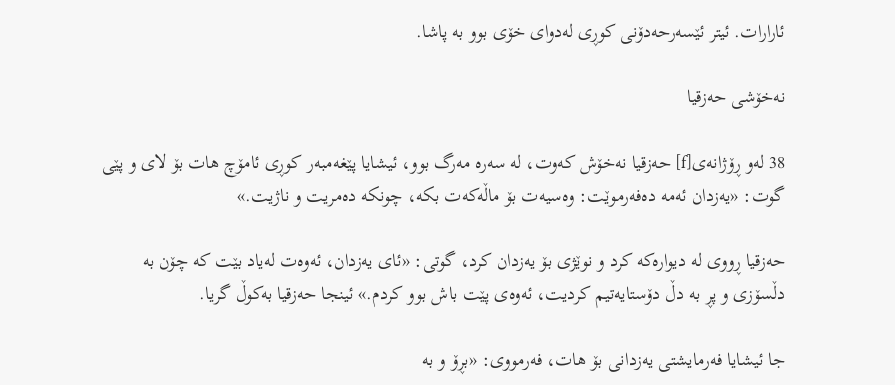ئارارات. ئیتر ئێسەرحەدۆنی کوڕی لەدوای خۆی بوو بە پاشا.

نەخۆشی حەزقیا

38 لەو ڕۆژانەی[f] حەزقیا نەخۆش کەوت، لە سەرە مەرگ بوو، ئیشایا پێغەمبەر کوڕی ئامۆچ هات بۆ لای و پێی گوت: «یەزدان ئەمە دەفەرموێت: وەسیەت بۆ ماڵەکەت بکە، چونکە دەمریت و ناژیت.»

حەزقیا ڕووی لە دیوارەکە کرد و نوێژی بۆ یەزدان کرد، گوتی: «ئای یەزدان، ئەوەت لەیاد بێت کە چۆن بە دڵسۆزی و پڕ بە دڵ دۆستایەتیم کردیت، ئەوەی پێت باش بوو کردم.» ئینجا حەزقیا بەکوڵ گریا.

جا ئیشایا فەرمایشتی یەزدانی بۆ هات، فەرمووی: «بڕۆ و بە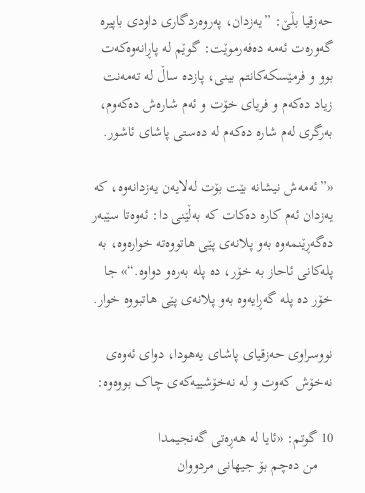حەزقیا بڵێ: ”یەزدان، پەروەردگاری داودی باپیرە گەورەت ئەمە دەفەرموێت: گوێم لە پاڕانەوەکەت بوو و فرمێسکەکانتم بینی، پازدە ساڵ لە تەمەنت زیاد دەکەم و فریای خۆت و ئەم شارەش دەکەوم، بەرگری لەم شارە دەکەم لە دەستی پاشای ئاشور.

«”ئەمەش نیشانە بێت بۆت لەلایەن یەزدانەوە، کە یەزدان ئەم کارە دەکات کە بەڵێنی دا: ئەوەتا سێبەر دەگەڕێنمەوە بەو پلانەی پێی هاتووەتە خوارەوە، بە پلەکانی ئاحاز بە خۆر، دە پلە بەرەو دواوە.“» جا خۆر دە پلە گەڕایەوە بەو پلانەی پێی هاتبووە خوار.

نووسراوی حەزقیای پاشای یەهودا، دوای ئەوەی نەخۆش کەوت و لە نەخۆشییەکەی چاک بووەوە:

10 گوتم: «ئایا لە هەڕەتی گەنجیمدا
    من دەچم بۆ جیهانی مردووان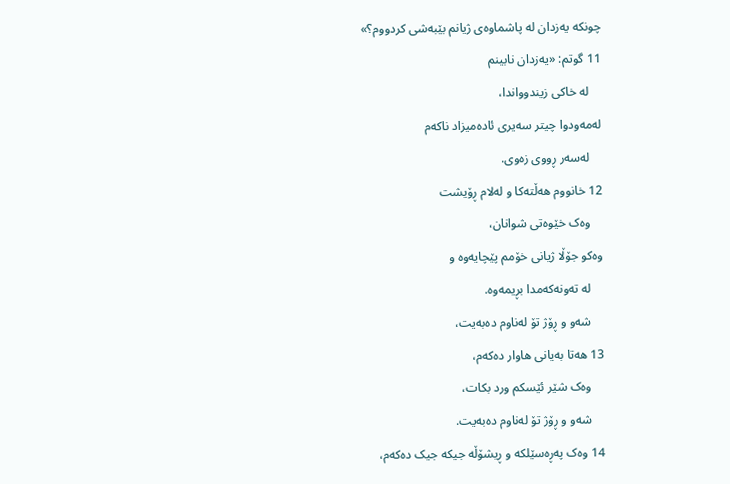چونکە یەزدان لە پاشماوەی ژیانم بێبەشی کردووم؟»
11 گوتم: «یەزدان نابینم
    لە خاکی زیندوواندا،
لەمەودوا چیتر سەیری ئادەمیزاد ناکەم
    لەسەر ڕووی زەوی.
12 خانووم هەڵتەکا و لەلام ڕۆیشت
    وەک خێوەتی شوانان،
وەکو جۆڵا ژیانی خۆمم پێچایەوە و
    لە تەونەکەمدا بڕیمەوە.
    شەو و ڕۆژ تۆ لەناوم دەبەیت،
13 هەتا بەیانی هاوار دەکەم،
    وەک شێر ئێسکم ورد بکات،
    شەو و ڕۆژ تۆ لەناوم دەبەیت.
14 وەک پەڕەسێلکە و ڕیشۆڵە جیکە جیک دەکەم،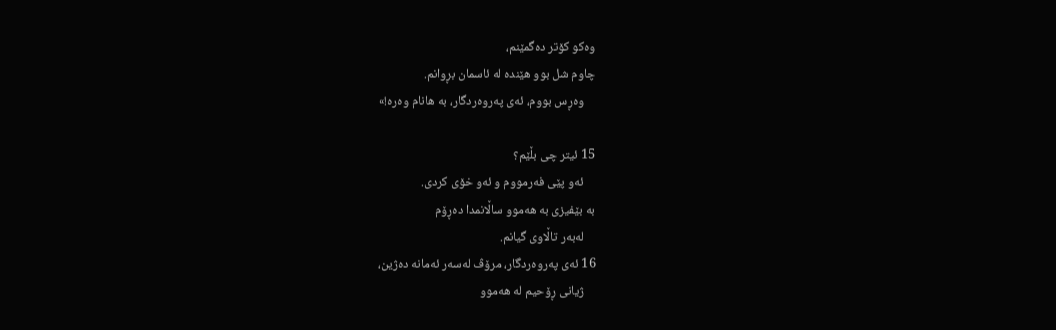وەکو کۆتر دەگمێنم،
چاوم شل بوو هێندە لە ئاسمان بڕوانم.
    وەڕس بووم، ئەی پەروەردگار، بە هانام وەرە!»

15 ئیتر چی بڵێم؟
    ئەو پێی فەرمووم و ئەو خۆی کردی.
بە بێفیزی بە هەموو ساڵانمدا دەڕۆم
    لەبەر تاڵاوی گیانم.
16 ئەی پەروەردگار، مرۆڤ لەسەر ئەمانە دەژین،
    ژیانی ڕۆحیم لە هەموو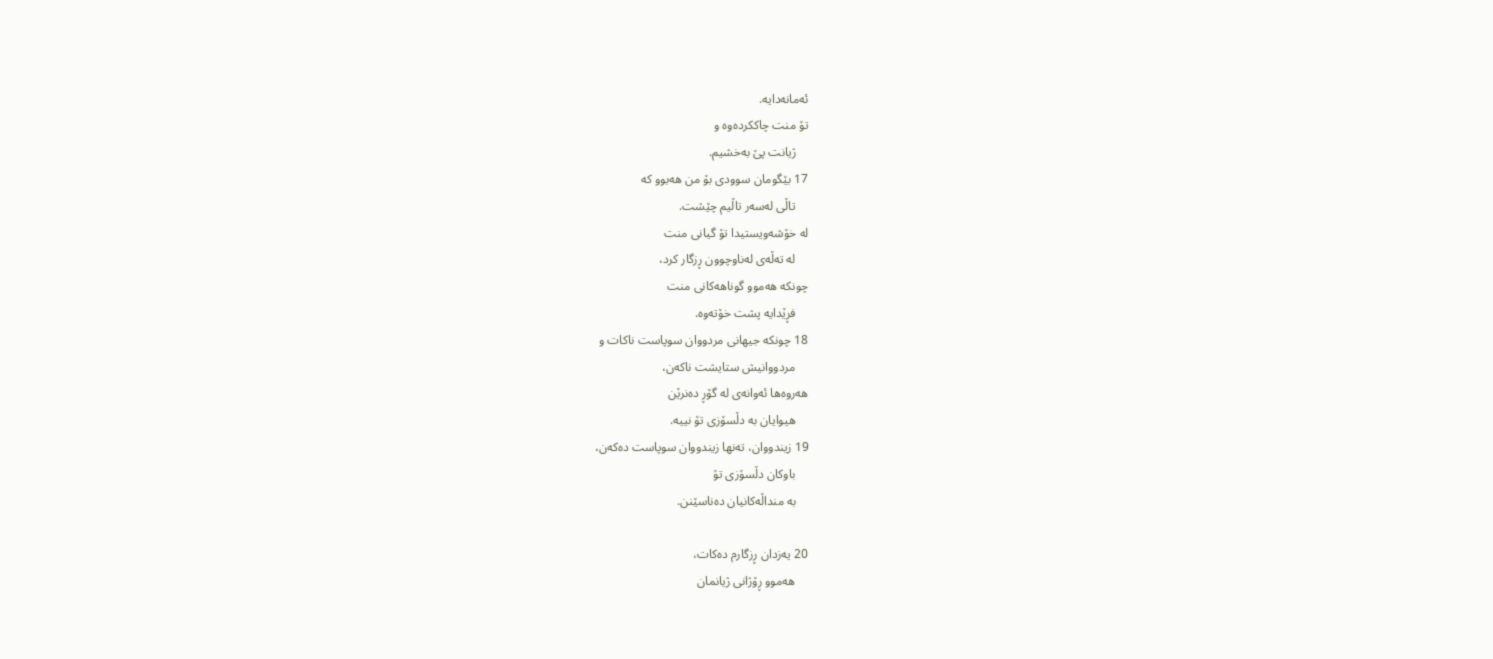ئەمانەدایە.
تۆ منت چاککردەوە و
    ژیانت پێ بەخشیم.
17 بێگومان سوودی بۆ من هەبوو کە
    تاڵی لەسەر تاڵیم چێشت.
لە خۆشەویستیدا تۆ گیانی منت
    لە تەڵەی لەناوچوون ڕزگار کرد،
چونکە هەموو گوناهەکانی منت
    فڕێدایە پشت خۆتەوە.
18 چونکە جیهانی مردووان سوپاست ناکات و
    مردووانیش ستایشت ناکەن،
هەروەها ئەوانەی لە گۆڕ دەنرێن
    هیوایان بە دڵسۆزی تۆ نییە.
19 زیندووان، تەنها زیندووان سوپاست دەکەن،
    باوکان دڵسۆزی تۆ
    بە منداڵەکانیان دەناسێنن.

20 یەزدان ڕزگارم دەکات،
    هەموو ڕۆژانی ژیانمان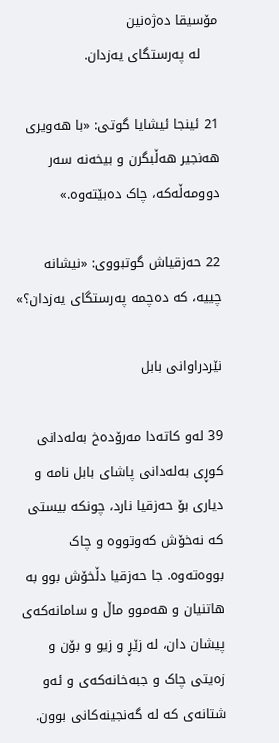مۆسیقا دەژەنین
    لە پەرستگای یەزدان.

21 ئینجا ئیشایا گوتی: «با هەویری هەنجیر هەڵبگرن و بیخەنە سەر دوومەڵەکە، چاک دەبێتەوە.»

22 حەزقیاش گوتبووی: «نیشانە چییە، کە دەچمە پەرستگای یەزدان؟»

نێردراوانی بابل

39 لەو کاتەدا مەرۆدەخ بەلەدانی کوڕی بەلەدانی پاشای بابل نامە و دیاری بۆ حەزقیا نارد، چونکە بیستی کە نەخۆش کەوتووە و چاک بووەتەوە. جا حەزقیا دڵخۆش بوو بە هاتنیان و هەموو ماڵ و سامانەکەی پیشان دان، لە زێڕ و زیو و بۆن و زەیتی چاک و جبەخانەکەی و ئەو شتانەی کە لە گەنجینەکانی بوون.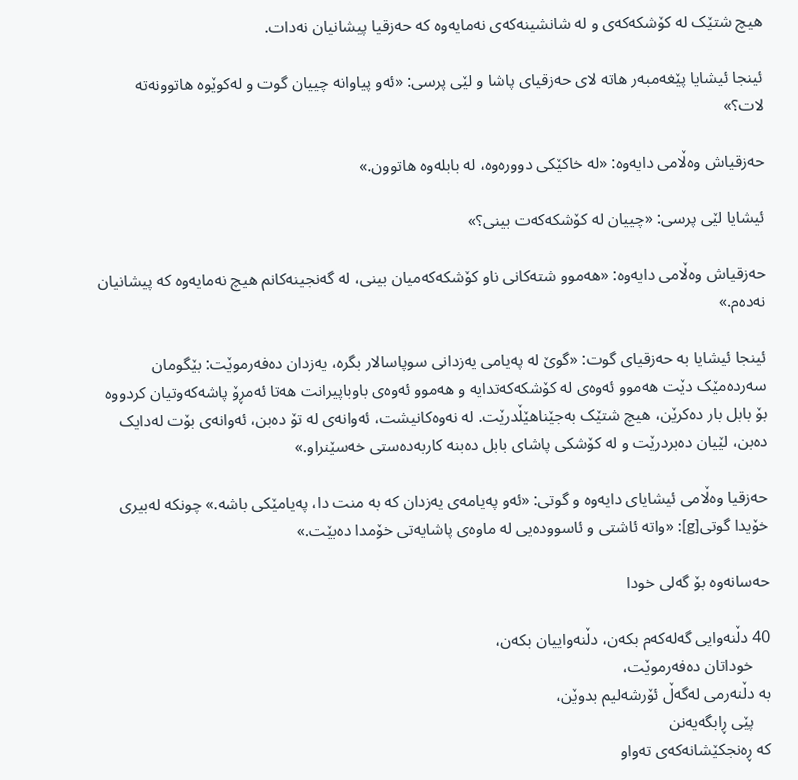هیچ شتێک لە کۆشکەکەی و لە شانشینەکەی نەمایەوە کە حەزقیا پیشانیان نەدات.

ئینجا ئیشایا پێغەمبەر هاتە لای حەزقیای پاشا و لێی پرسی: «ئەو پیاوانە چییان گوت و لەکوێوە هاتوونەتە لات؟»

حەزقیاش وەڵامی دایەوە: «لە خاکێکی دوورەوە، لە بابلەوە هاتوون.»

ئیشایا لێی پرسی: «چییان لە کۆشکەکەت بینی؟»

حەزقیاش وەڵامی دایەوە: «هەموو شتەکانی ناو کۆشکەکەمیان بینی، لە گەنجینەکانم هیچ نەمایەوە کە پیشانیان نەدەم.»

ئینجا ئیشایا بە حەزقیای گوت: «گوێ لە پەیامی یەزدانی سوپاسالار بگرە، یەزدان دەفەرموێت: بێگومان سەردەمێک دێت هەموو ئەوەی لە کۆشکەکەتدایە و هەموو ئەوەی باوباپیرانت هەتا ئەمڕۆ پاشەکەوتیان کردووە بۆ بابل بار دەکرێن، هیچ شتێک بەجێناهێڵدرێت. لە نەوەکانیشت، ئەوانەی لە تۆ دەبن، ئەوانەی بۆت لەدایک دەبن، لێیان دەبردرێت و لە کۆشکی پاشای بابل دەبنە کاربەدەستی خەسێنراو.»

حەزقیا وەڵامی ئیشایای دایەوە و گوتی: «ئەو پەیامەی یەزدان کە بە منت دا، پەیامێکی باشە.» چونکە لەبیری خۆیدا گوتی[g]: «واتە ئاشتی و ئاسوودەیی لە ماوەی پاشایەتی خۆمدا دەبێت.»

حەسانەوە بۆ گەلی خودا

40 دڵنەوایی گەلەکەم بکەن، دڵنەواییان بکەن،
    خوداتان دەفەرموێت،
بە دڵنەرمی لەگەڵ ئۆرشەلیم بدوێن،
    پێی ڕابگەیەنن
کە ڕەنجکێشانەکەی تەواو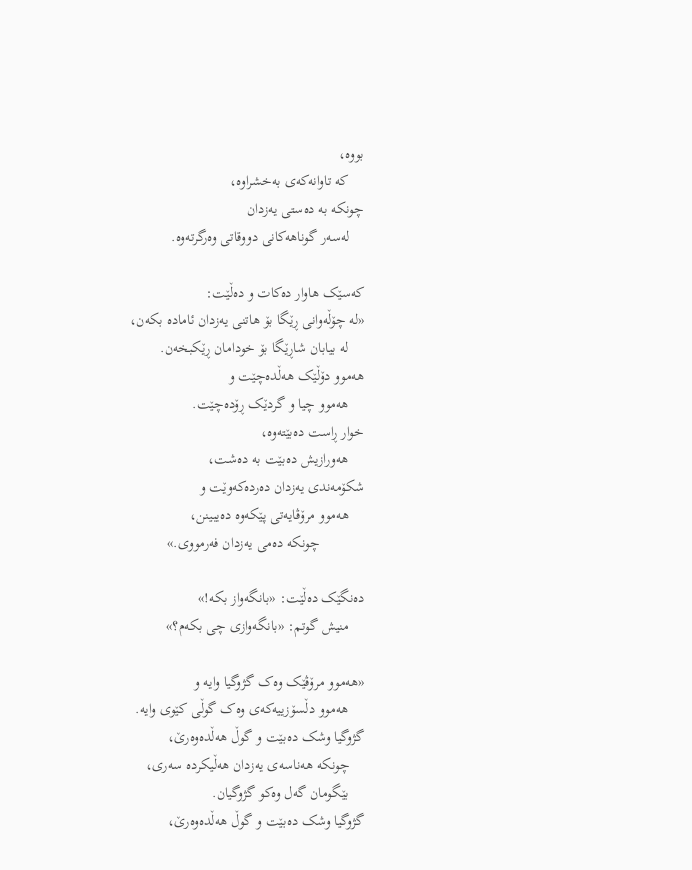بووە،
    کە تاوانەکەی بەخشراوە،
چونکە بە دەستی یەزدان
    لەسەر گوناهەکانی دووقاتی وەرگرتەوە.

کەسێک هاوار دەکات و دەڵێت:
«لە چۆڵەوانی ڕێگا بۆ هاتنی یەزدان ئامادە بکەن،
    لە بیابان شاڕێگا بۆ خودامان ڕێکبخەن.
هەموو دۆڵێک هەڵدەچێت و
    هەموو چیا و گردێک ڕۆدەچێت.
خوار ڕاست دەبێتەوە،
    هەورازیش دەبێت بە دەشت،
شکۆمەندی یەزدان دەردەکەوێت و
    هەموو مرۆڤایەتی پێکەوە دەیبینن،
            چونکە دەمی یەزدان فەرمووی.»

دەنگێک دەڵێت: «بانگەواز بکە!»
    منیش گوتم: «بانگەوازی چی بکەم؟»

«هەموو مرۆڤێک وەک گژوگیا وایە و
    هەموو دڵسۆزییەکەی وەک گوڵی کێوی وایە.
گژوگیا وشک دەبێت و گوڵ هەڵدەوەرێ،
    چونکە هەناسەی یەزدان هەڵیکردە سەری،
    بێگومان گەل وەکو گژوگیان.
گژوگیا وشک دەبێت و گوڵ هەڵدەوەرێ،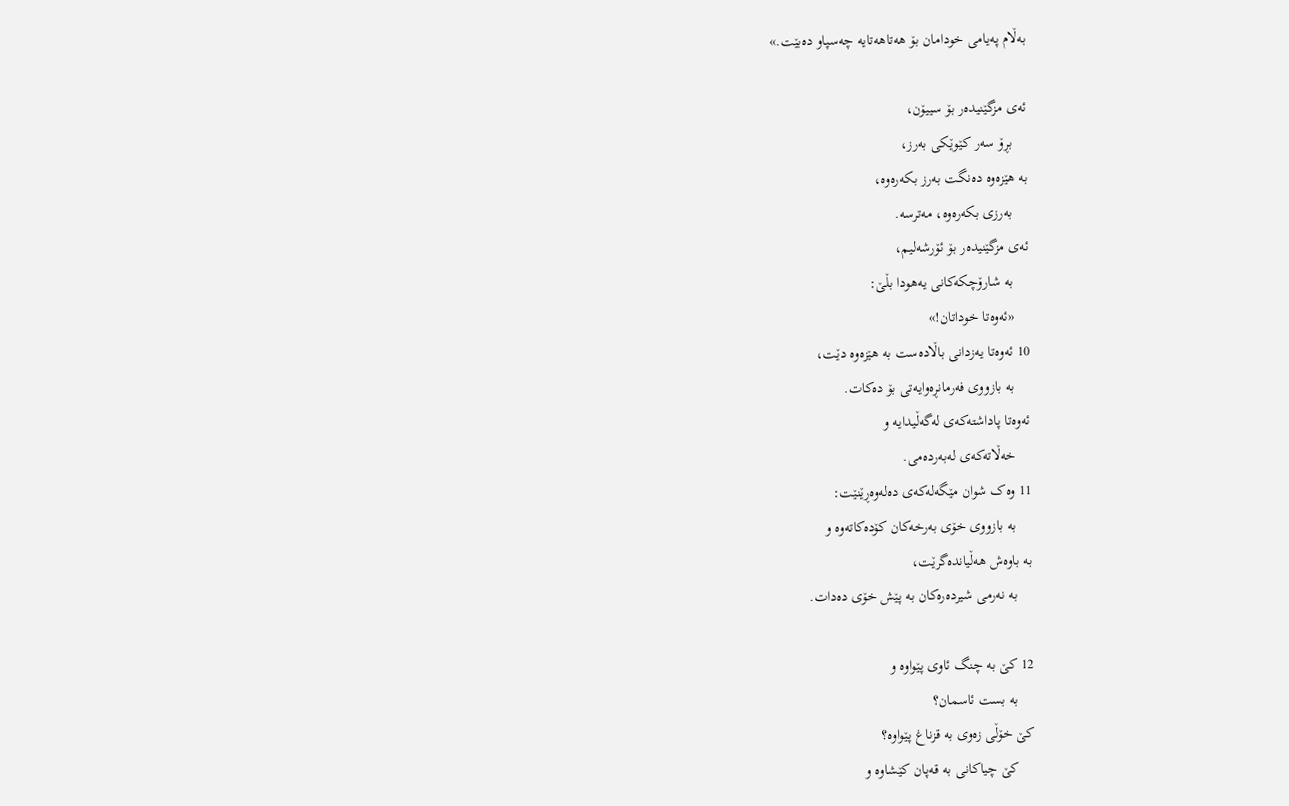بەڵام پەیامی خودامان بۆ هەتاهەتایە چەسپاو دەبێت.»

ئەی مزگێنیدەر بۆ سییۆن،
    بڕۆ سەر کێوێکی بەرز،
بە هێزەوە دەنگت بەرز بکەرەوە،
    بەرزی بکەرەوە، مەترسە.
ئەی مزگێنیدەر بۆ ئۆرشەلیم،
    بە شارۆچکەکانی یەهودا بڵێ:
    «ئەوەتا خوداتان!»
10 ئەوەتا یەزدانی باڵادەست بە هێزەوە دێت،
    بە بازووی فەرمانڕەوایەتی بۆ دەکات.
ئەوەتا پاداشتەکەی لەگەڵیدایە و
    خەڵاتەکەی لەبەردەمی.
11 وەک شوان مێگەلەکەی دەلەوەڕێنێت:
    بە بازووی خۆی بەرخەکان کۆدەکاتەوە و
بە باوەش هەڵیاندەگرێت،
    بە نەرمی شیردەرەکان بە پێش خۆی دەدات.

12 کێ بە چنگ ئاوی پێواوە و
    بە بست ئاسمان؟
کێ خۆڵی زەوی بە قزناغ پێواوە؟
    کێ چیاکانی بە قەپان کێشاوە و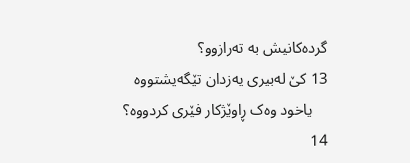گردەکانیش بە تەرازوو؟
13 کێ لەبیری یەزدان تێگەیشتووە
    یاخود وەک ڕاوێژکار فێری کردووە؟
14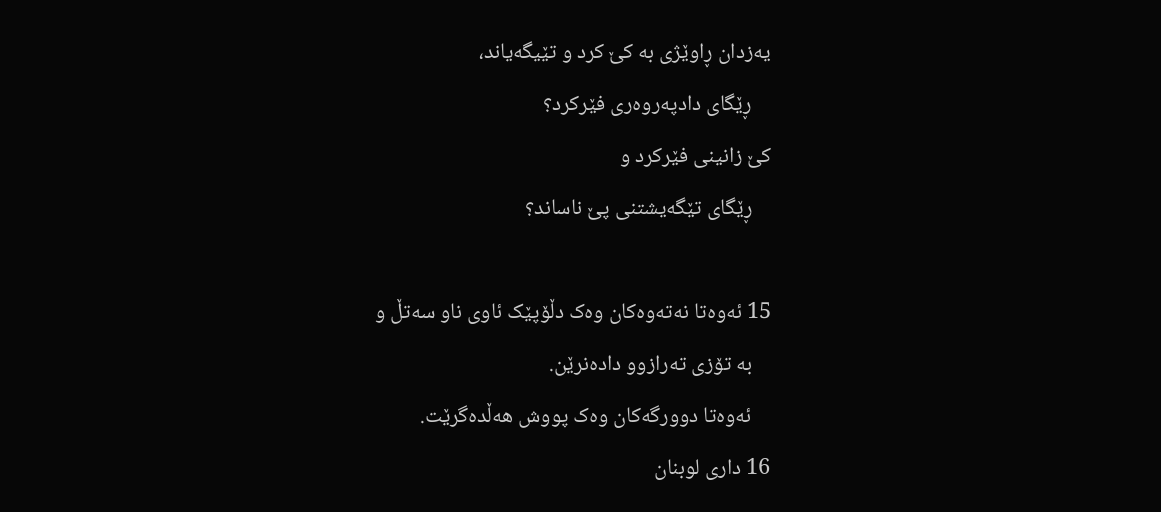یەزدان ڕاوێژی بە کێ کرد و تێیگەیاند،
    ڕێگای دادپەروەری فێرکرد؟
کێ زانینی فێرکرد و
    ڕێگای تێگەیشتنی پێ ناساند؟

15 ئەوەتا نەتەوەکان وەک دڵۆپێک ئاوی ناو سەتڵ و
    بە تۆزی تەرازوو دادەنرێن.
    ئەوەتا دوورگەکان وەک پووش هەڵدەگرێت.
16 داری لوبنان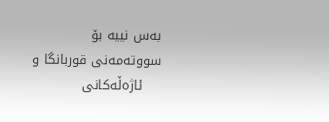بەس نییە بۆ سووتەمەنی قوربانگا و
    ئاژەڵەکانی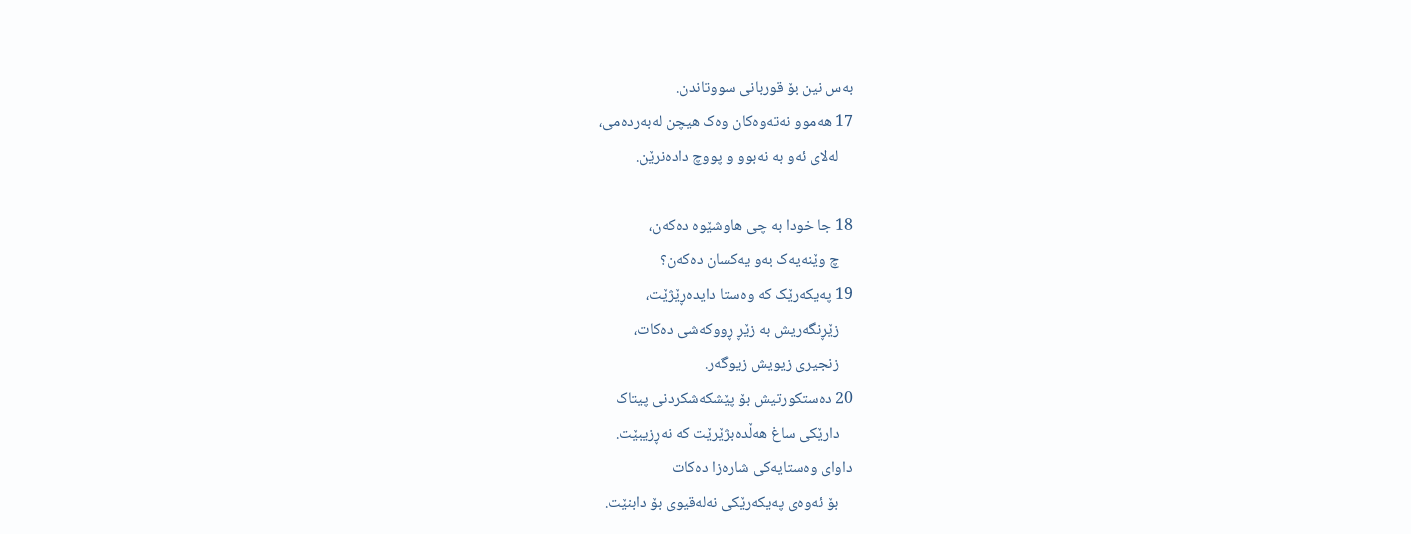بەس نین بۆ قوربانی سووتاندن.
17 هەموو نەتەوەکان وەک هیچن لەبەردەمی،
    لەلای ئەو بە نەبوو و پووچ دادەنرێن.

18 جا خودا بە چی هاوشێوە دەکەن،
    چ وێنەیەک بەو یەکسان دەکەن؟
19 پەیکەرێک کە وەستا دایدەڕێژێت،
    زێڕنگەریش بە زێڕ ڕووکەشی دەکات،
    زنجیری زیویش زیوگەر.
20 دەستکورتیش بۆ پێشکەشکردنی پیتاک
    دارێکی ساغ هەڵدەبژێرێت کە نەڕزیبێت.
داوای وەستایەکی شارەزا دەکات
    بۆ ئەوەی پەیکەرێکی نەلەقیوی بۆ دابنێت.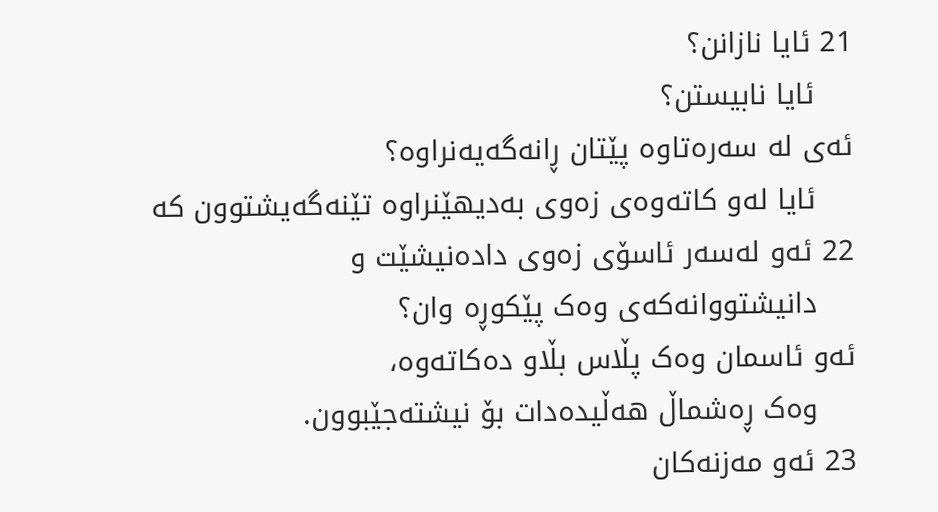21 ئایا نازانن؟
    ئایا نابیستن؟
ئەی لە سەرەتاوە پێتان ڕانەگەیەنراوە؟
    ئایا لەو کاتەوەی زەوی بەدیهێنراوە تێنەگەیشتوون کە
22 ئەو لەسەر ئاسۆی زەوی دادەنیشێت و
    دانیشتووانەکەی وەک پێکوڕە وان؟
ئەو ئاسمان وەک پڵاس بڵاو دەکاتەوە،
    وەک ڕەشماڵ هەڵیدەدات بۆ نیشتەجێبوون.
23 ئەو مەزنەکان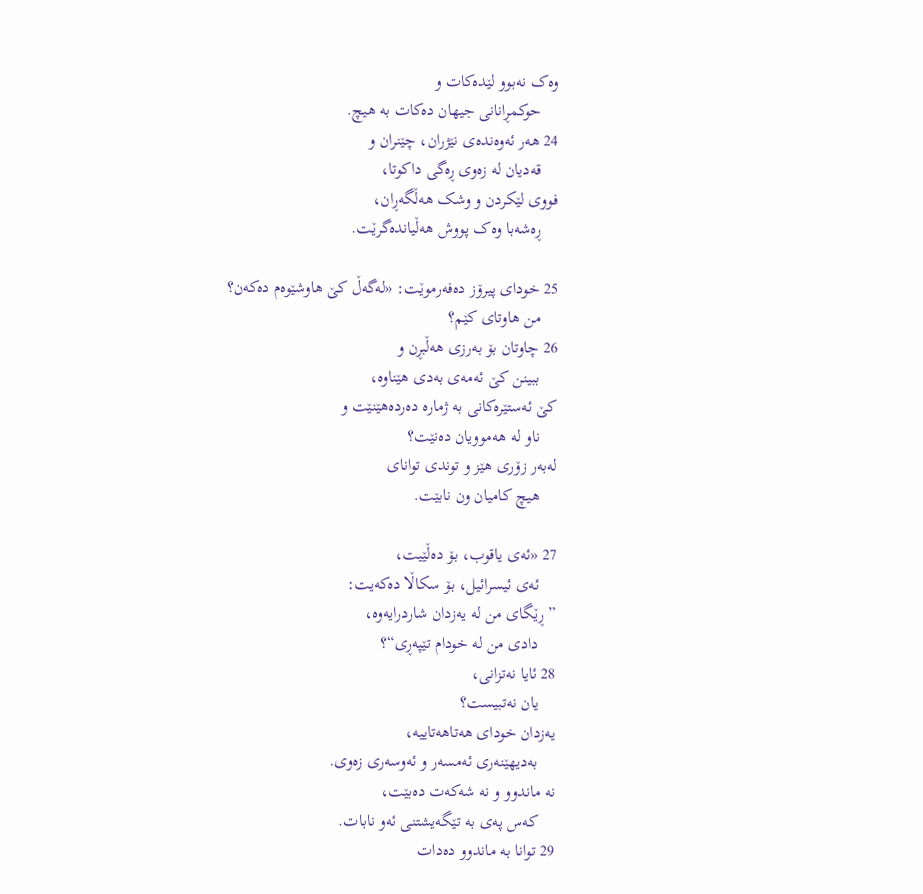وەک نەبوو لێدەکات و
    حوکمڕانانی جیهان دەکات بە هیچ.
24 هەر ئەوەندەی نێژران، چێنران و
    قەدیان لە زەوی ڕەگی داکوتا،
فووی لێکردن و وشک هەڵگەڕان،
    ڕەشەبا وەک پووش هەڵیاندەگرێت.

25 خودای پیرۆز دەفەرموێت: «لەگەڵ کێ هاوشێوەم دەکەن؟
    من هاوتای کێم؟
26 چاوتان بۆ بەرزی هەڵبڕن و
    ببینن کێ ئەمەی بەدی هێناوە،
کێ ئەستێرەکانی بە ژمارە دەردەهێنێت و
    ناو لە هەموویان دەنێت؟
لەبەر زۆری هێز و توندی توانای
    هیچ کامیان ون نابێت.

27 «ئەی یاقوب، بۆ دەڵێیت،
    ئەی ئیسرائیل، بۆ سکاڵا دەکەیت:
”ڕێگای من لە یەزدان شاردرایەوە،
    دادی من لە خودام تێپەڕی“؟
28 ئایا نەتزانی،
    یان نەتبیست؟
یەزدان خودای هەتاهەتاییە،
    بەدیهێنەری ئەمسەر و ئەوسەری زەوی.
نە ماندوو و نە شەکەت دەبێت،
    کەس پەی بە تێگەیشتنی ئەو نابات.
29 توانا بە ماندوو دەدات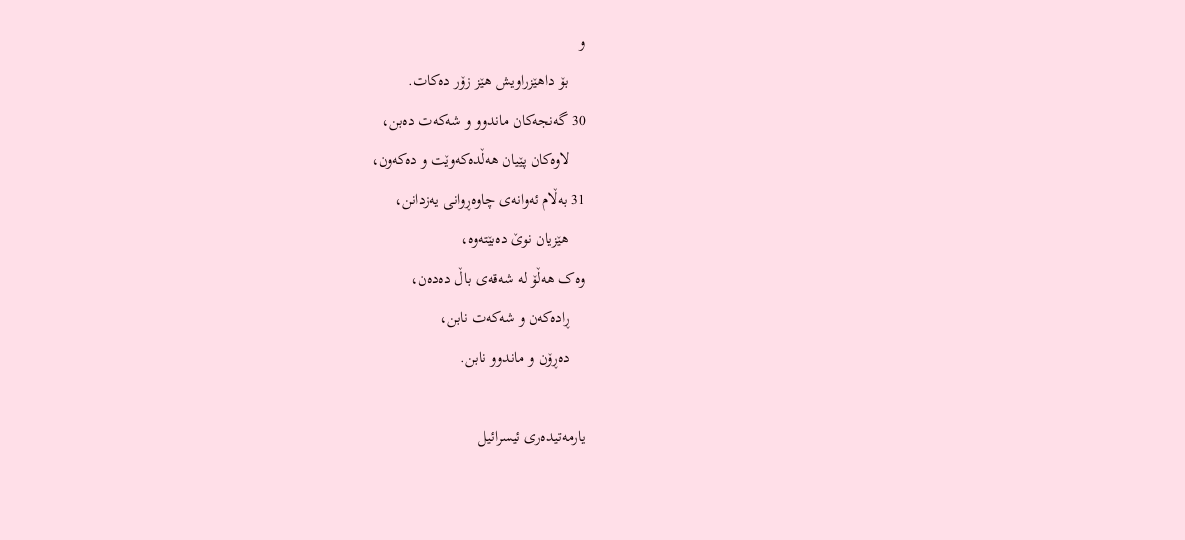و
    بۆ داهێزراویش هێز زۆر دەکات.
30 گەنجەکان ماندوو و شەکەت دەبن،
    لاوەکان پێیان هەڵدەکەوێت و دەکەون،
31 بەڵام ئەوانەی چاوەڕوانی یەزدانن،
    هێزیان نوێ دەبێتەوە،
وەک هەڵۆ لە شەقەی باڵ دەدەن،
    ڕادەکەن و شەکەت نابن،
    دەڕۆن و ماندوو نابن.

یارمەتیدەری ئیسرائیل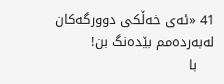41 «ئەی خەڵکی دوورگەکان لەبەردەمم بێدەنگ بن!
    با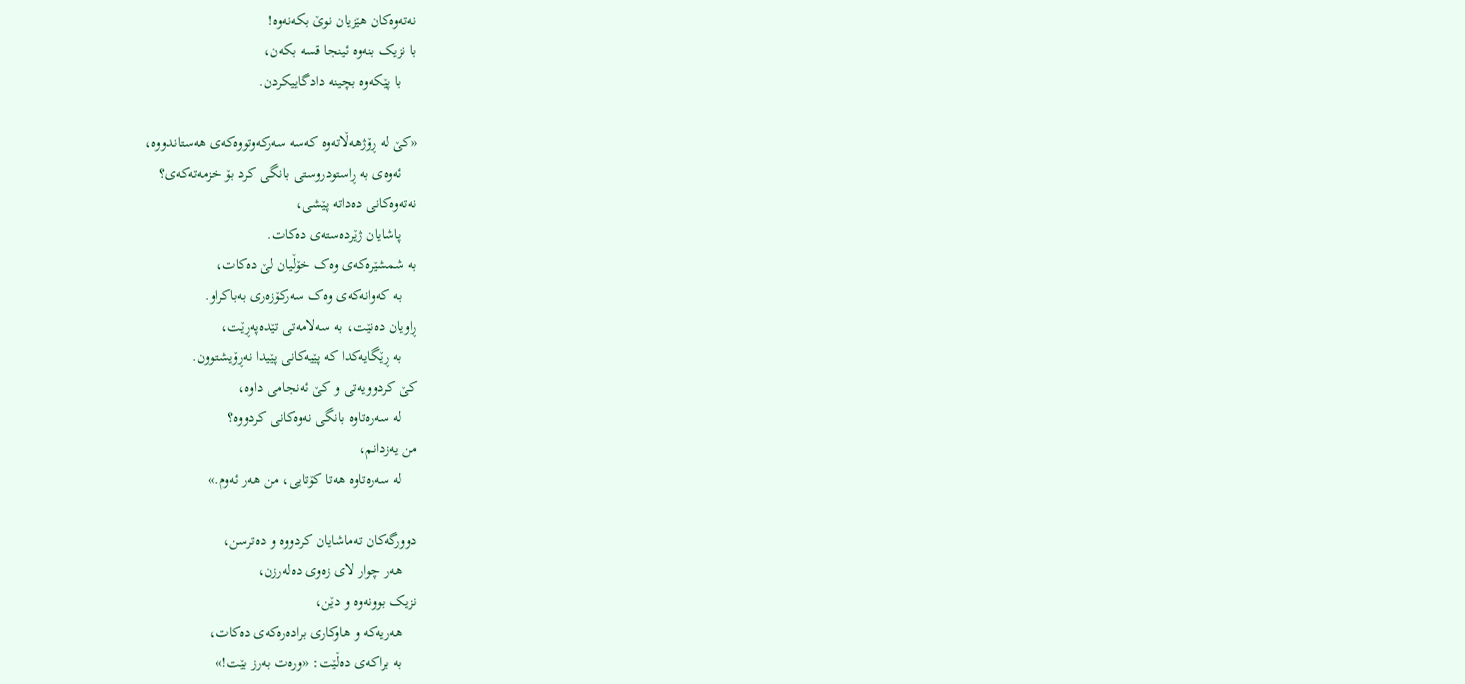نەتەوەکان هێزیان نوێ بکەنەوە!
با نزیک بنەوە ئینجا قسە بکەن،
    با پێکەوە بچینە دادگاییکردن.

«کێ لە ڕۆژهەڵاتەوە کەسە سەرکەوتووەکەی هەستاندووە،
    ئەوەی بە ڕاستودروستی بانگی کرد بۆ خزمەتەکەی؟
نەتەوەکانی دەداتە پێشی،
    پاشایان ژێردەستەی دەکات.
بە شمشێرەکەی وەک خۆڵیان لێ دەکات،
    بە کەوانەکەی وەک سەرکۆزەری بەباکراو.
ڕاویان دەنێت، بە سەلامەتی تێدەپەڕێت،
    بە ڕێگایەکدا کە پێیەکانی پێیدا نەڕۆیشتوون.
کێ کردوویەتی و کێ ئەنجامی داوە،
    لە سەرەتاوە بانگی نەوەکانی کردووە؟
من یەزدانم،
    لە سەرەتاوە هەتا کۆتایی، من هەر ئەوم.»

دوورگەکان تەماشایان کردووە و دەترسن،
    هەر چوار لای زەوی دەلەرزن،
نزیک بوونەوە و دێن،
    هەریەکە و هاوکاری برادەرەکەی دەکات،
    بە براکەی دەڵێت: «ورەت بەرز بێت!»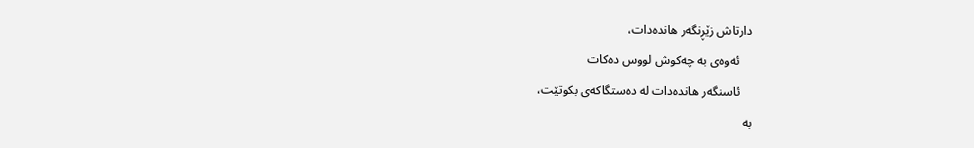دارتاش زێڕنگەر هاندەدات،
    ئەوەی بە چەکوش لووس دەکات
    ئاسنگەر هاندەدات لە دەستگاکەی بکوتێت،
بە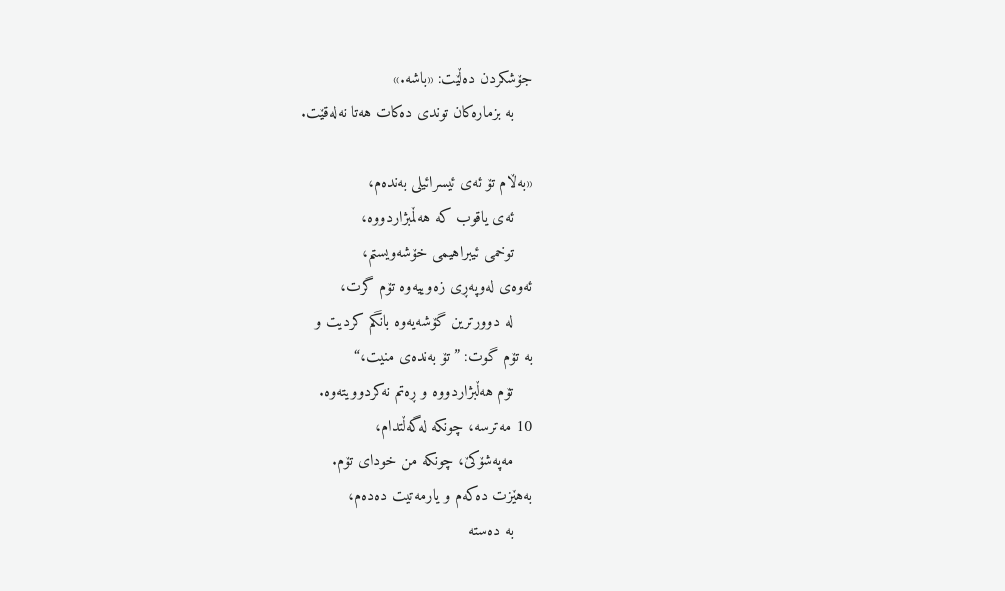جۆشکردن دەڵێت: «باشە.»
    بە بزمارەکان توندی دەکات هەتا نەلەقێت.

«بەڵام تۆ ئەی ئیسرائیلی بەندەم،
    ئەی یاقوب کە هەڵمبژاردووە،
    توخمی ئیبراهیمی خۆشەویستم،
ئەوەی لەوپەڕی زەوییەوە تۆم گرت،
    لە دوورترین گۆشەیەوە بانگم کردیت و
بە تۆم گوت: ”تۆ بەندەی منیت،“
    تۆم هەڵبژاردووە و ڕەتم نەکردوویتەوە.
10 مەترسە، چونکە لەگەڵتدام،
    مەپەشۆکێ، چونکە من خودای تۆم.
بەهێزت دەکەم و یارمەتیت دەدەم،
    بە دەستە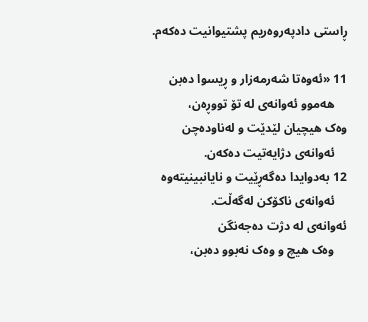ڕاستی دادپەروەریم پشتیوانیت دەکەم.

11 «ئەوەتا شەرمەزار و ڕیسوا دەبن
    هەموو ئەوانەی لە تۆ تووڕەن،
وەک هیچیان لێدێت و لەناودەچن
    ئەوانەی دژایەتیت دەکەن.
12 بەدوایدا دەگەڕێیت و نایانبینیتەوە
    ئەوانەی ناکۆکن لەگەڵت.
ئەوانەی لە دژت دەجەنگن
    وەک هیچ و وەک نەبوو دەبن،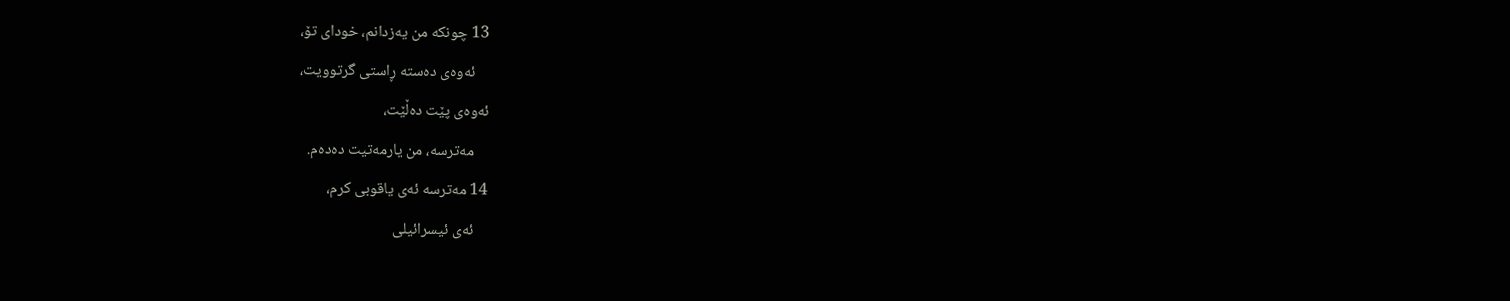13 چونکە من یەزدانم، خودای تۆ،
    ئەوەی دەستە ڕاستی گرتوویت،
ئەوەی پێت دەڵێت،
    مەترسە، من یارمەتیت دەدەم.
14 مەترسە ئەی یاقوبی کرم،
    ئەی ئیسرائیلی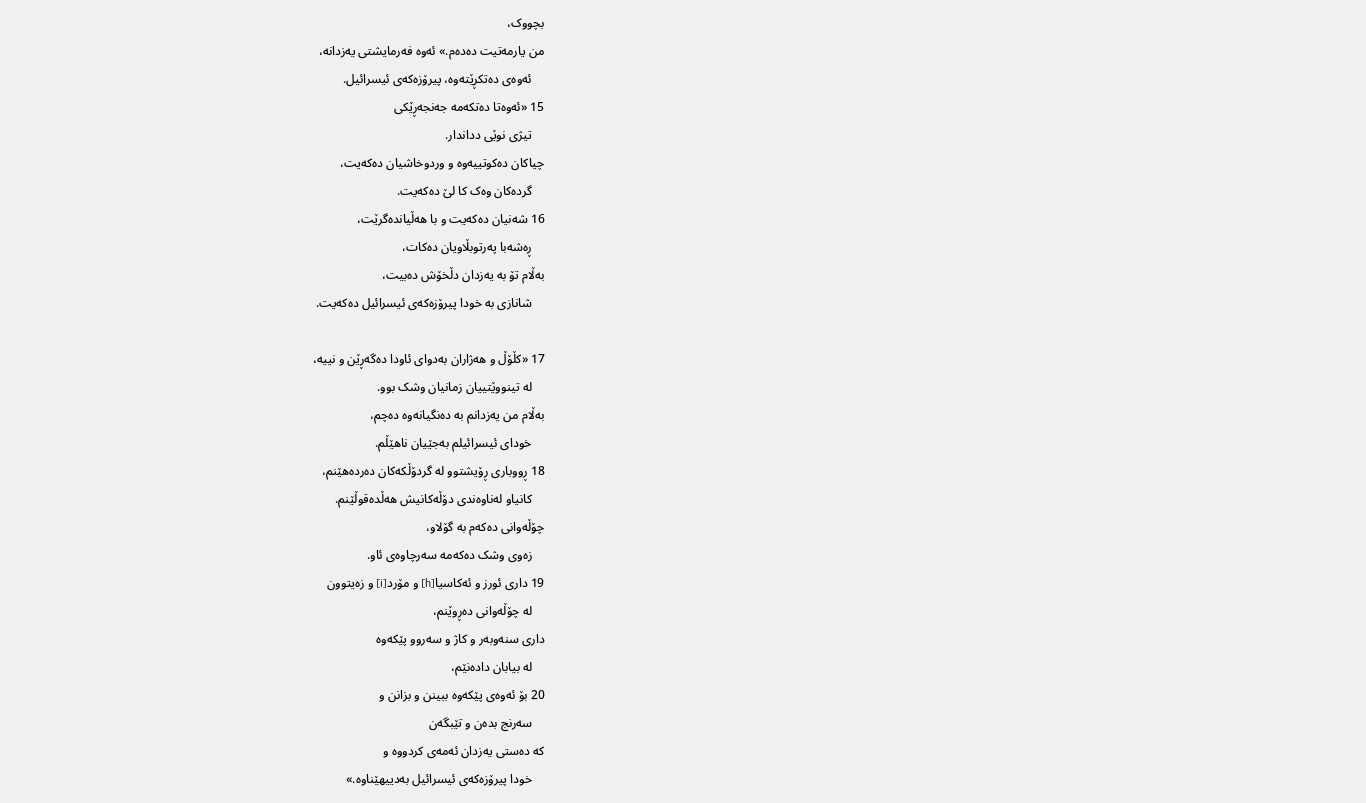بچووک،
من یارمەتیت دەدەم.» ئەوە فەرمایشتی یەزدانە،
    ئەوەی دەتکڕێتەوە، پیرۆزەکەی ئیسرائیل.
15 «ئەوەتا دەتکەمە جەنجەڕێکی
    تیژی نوێی دداندار.
چیاکان دەکوتییەوە و وردوخاشیان دەکەیت،
    گردەکان وەک کا لێ دەکەیت.
16 شەنیان دەکەیت و با هەڵیاندەگرێت،
    ڕەشەبا پەرتوبڵاویان دەکات،
بەڵام تۆ بە یەزدان دڵخۆش دەبیت،
    شانازی بە خودا پیرۆزەکەی ئیسرائیل دەکەیت.

17 «کڵۆڵ و هەژاران بەدوای ئاودا دەگەڕێن و نییە،
    لە تینووێتییان زمانیان وشک بوو.
بەڵام من یەزدانم بە دەنگیانەوە دەچم،
    خودای ئیسرائیلم بەجێیان ناهێڵم.
18 ڕووباری ڕۆیشتوو لە گردۆڵکەکان دەردەهێنم،
    کانیاو لەناوەندی دۆڵەکانیش هەڵدەقوڵێنم.
چۆڵەوانی دەکەم بە گۆلاو،
    زەوی وشک دەکەمە سەرچاوەی ئاو.
19 داری ئورز و ئەکاسیا[h] و مۆرد[i] و زەیتوون
    لە چۆڵەوانی دەڕوێنم،
داری سنەوبەر و کاژ و سەروو پێکەوە
    لە بیابان دادەنێم،
20 بۆ ئەوەی پێکەوە ببینن و بزانن و
    سەرنج بدەن و تێبگەن
کە دەستی یەزدان ئەمەی کردووە و
    خودا پیرۆزەکەی ئیسرائیل بەدییهێناوە.»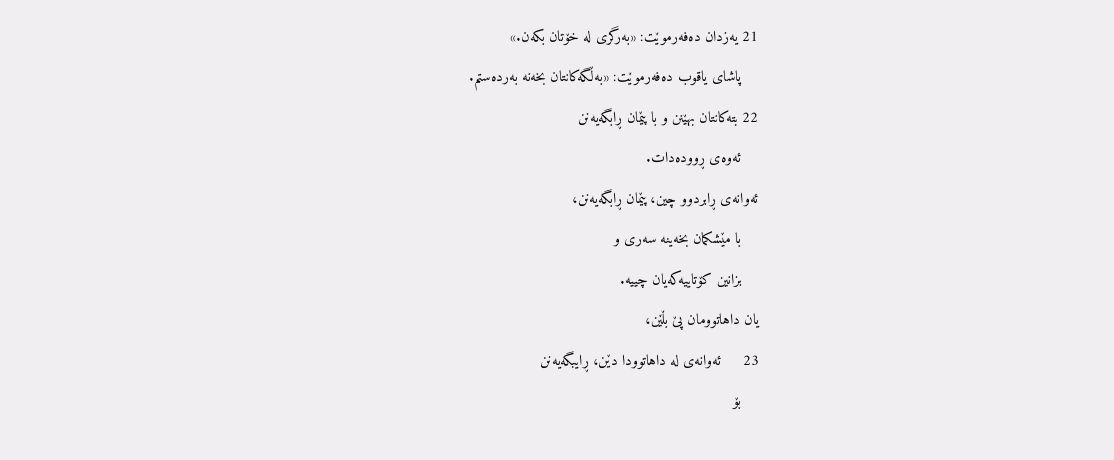21 یەزدان دەفەرموێت: «بەرگری لە خۆتان بکەن.»
    پاشای یاقوب دەفەرموێت: «بەڵگەکانتان بخەنە بەردەستم.
22 بتەکانتان بهێنن و با پێمان ڕابگەیەنن
    ئەوەی ڕوودەدات.
ئەوانەی ڕابردوو چین، پێمان ڕابگەیەنن،
    با مێشکمان بخەینە سەری و
    بزانین کۆتاییەکەیان چییە.
یان داهاتوومان پێ بڵێن،
23     ئەوانەی لە داهاتوودا دێن، ڕایبگەیەنن
    بۆ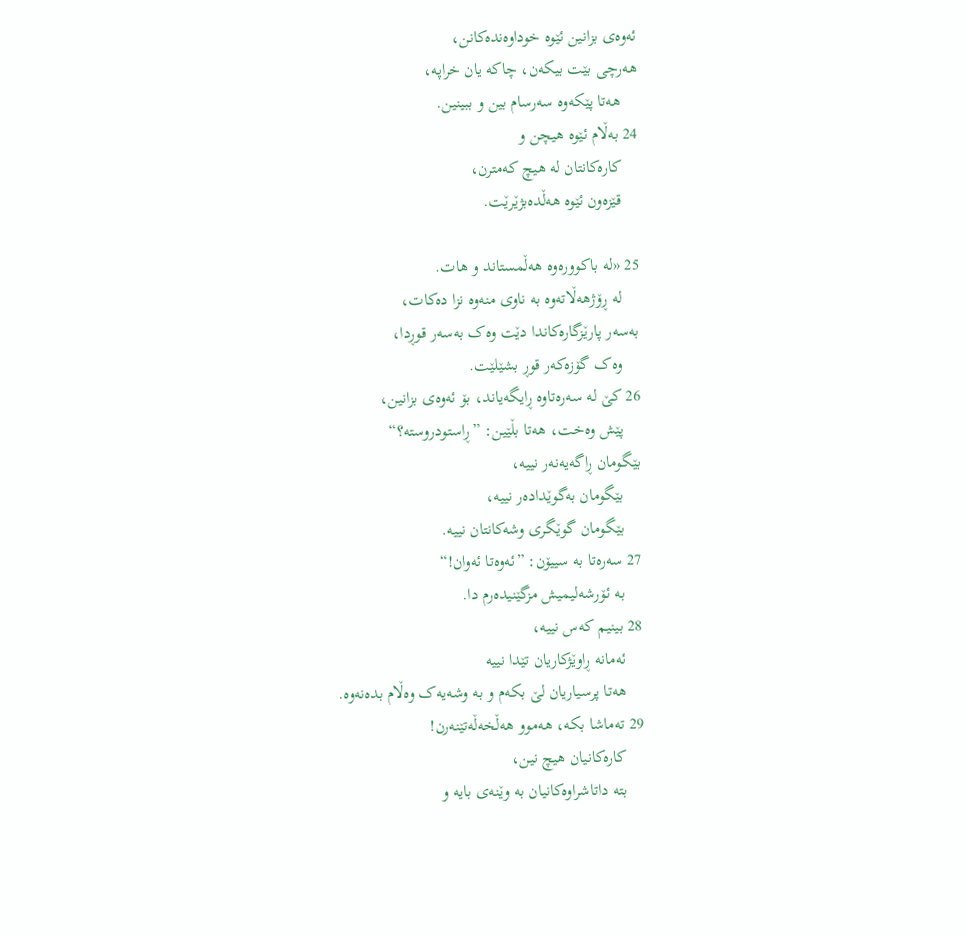ئەوەی بزانین ئێوە خوداوەندەکانن،
هەرچی بێت بیکەن، چاکە یان خراپە،
    هەتا پێکەوە سەرسام بین و ببینین.
24 بەڵام ئێوە هیچن و
    کارەکانتان لە هیچ کەمترن،
    قێزەون ئێوە هەڵدەبژێرێت.

25 «لە باکوورەوە هەڵمستاند و هات.
    لە ڕۆژهەڵاتەوە بە ناوی منەوە نزا دەکات،
بەسەر پارێزگارەکاندا دێت وەک بەسەر قوڕدا،
    وەک گۆزەکەر قوڕ بشێلێت.
26 کێ لە سەرەتاوە ڕایگەیاند، بۆ ئەوەی بزانین،
    پێش وەخت، هەتا بڵێین: ”ڕاستودروستە؟“
بێگومان ڕاگەیەنەر نییە،
    بێگومان بەگوێدادەر نییە،
    بێگومان گوێگری وشەکانتان نییە.
27 سەرەتا بە سییۆن: ”ئەوەتا ئەوان!“
    بە ئۆرشەلیمیش مزگێنیدەرم دا.
28 بینیم کەس نییە،
    ئەمانە ڕاوێژکاریان تێدا نییە
    هەتا پرسیاریان لێ بکەم و بە وشەیەک وەڵام بدەنەوە.
29 تەماشا بکە، هەموو هەڵخەڵەتێنەرن!
    کارەکانیان هیچ نین،
    بتە داتاشراوەکانیان بە وێنەی بایە و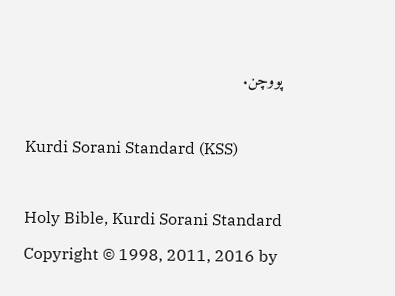پووچن.

Kurdi Sorani Standard (KSS)

Holy Bible, Kurdi Sorani Standard Copyright © 1998, 2011, 2016 by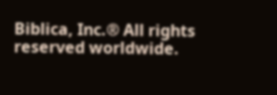Biblica, Inc.® All rights reserved worldwide.